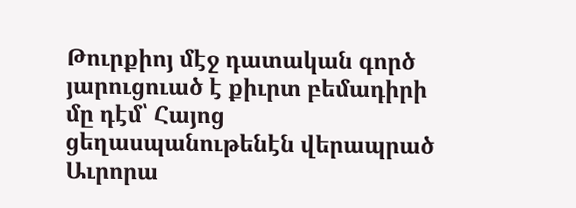Թուրքիոյ մէջ դատական գործ յարուցուած է քիւրտ բեմադիրի մը դէմ՝ Հայոց ցեղասպանութենէն վերապրած Աւրորա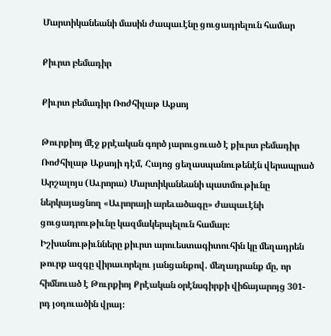Մարտիկանեանի մասին ժապաւէնը ցուցադրելուն համար

Քիւրտ բեմադիր

Քիւրտ բեմադիր Ռոժհիլաթ Աքսոյ

Թուրքիոյ մէջ քրէական գործ յարուցուած է քիւրտ բեմադիր Ռոժհիլաթ Աքսոյի դէմ, Հայոց ցեղասպանութենէն վերապրած Արշալոյս (Աւրորա) Մարտիկանեանի պատմութիւնը ներկայացնող «Աւրորայի արեւածագը» ժապաւէնի ցուցադրութիւնը կազմակերպելուն համար։ Իշխանութիւնները քիւրտ արուեստագիտուհին կը մեղադրեն թուրք ազգը վիրաւորելու յանցանքով. մեղադրանք մը, որ հիմնուած է Թուրքիոյ Քրէական օրէնսգիրքի վիճայարոյց 301-րդ յօդուածին վրայ։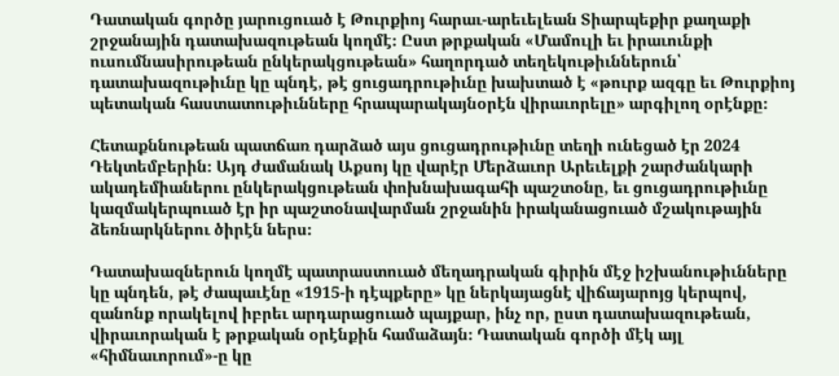Դատական գործը յարուցուած է Թուրքիոյ հարաւ-արեւելեան Տիարպեքիր քաղաքի շրջանային դատախազութեան կողմէ։ Ըստ թրքական «Մամուլի եւ իրաւունքի ուսումնասիրութեան ընկերակցութեան» հաղորդած տեղեկութիւններուն՝ դատախազութիւնը կը պնդէ, թէ ցուցադրութիւնը խախտած է «թուրք ազգը եւ Թուրքիոյ պետական հաստատութիւնները հրապարակայնօրէն վիրաւորելը» արգիլող օրէնքը։

Հետաքննութեան պատճառ դարձած այս ցուցադրութիւնը տեղի ունեցած էր 2024 Դեկտեմբերին։ Այդ ժամանակ Աքսոյ կը վարէր Մերձաւոր Արեւելքի շարժանկարի ակադեմիաներու ընկերակցութեան փոխնախագահի պաշտօնը, եւ ցուցադրութիւնը կազմակերպուած էր իր պաշտօնավարման շրջանին իրականացուած մշակութային ձեռնարկներու ծիրէն ներս։

Դատախազներուն կողմէ պատրաստուած մեղադրական գիրին մէջ իշխանութիւնները կը պնդեն, թէ ժապաւէնը «1915-ի դէպքերը» կը ներկայացնէ վիճայարոյց կերպով, զանոնք որակելով իբրեւ արդարացուած պայքար, ինչ որ, ըստ դատախազութեան, վիրաւորական է թրքական օրէնքին համաձայն։ Դատական գործի մէկ այլ «հիմնաւորում»-ը կը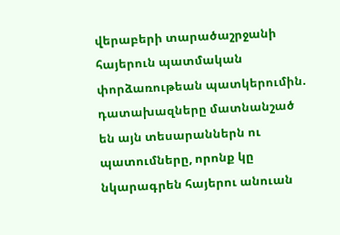վերաբերի տարածաշրջանի հայերուն պատմական փորձառութեան պատկերումին. դատախազները մատնանշած են այն տեսարաններն ու պատումները, որոնք կը նկարագրեն հայերու անուան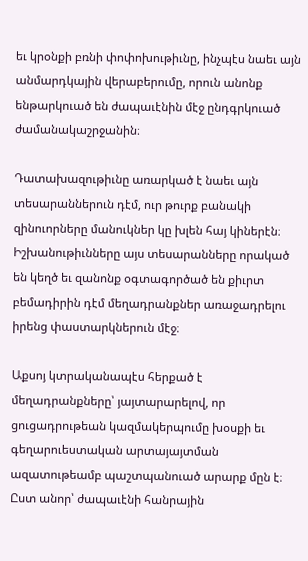եւ կրօնքի բռնի փոփոխութիւնը, ինչպէս նաեւ այն անմարդկային վերաբերումը, որուն անոնք ենթարկուած են ժապաւէնին մէջ ընդգրկուած ժամանակաշրջանին։

Դատախազութիւնը առարկած է նաեւ այն տեսարաններուն դէմ, ուր թուրք բանակի զինուորները մանուկներ կը խլեն հայ կիներէն։ Իշխանութիւնները այս տեսարանները որակած են կեղծ եւ զանոնք օգտագործած են քիւրտ բեմադիրին դէմ մեղադրանքներ առաջադրելու իրենց փաստարկներուն մէջ։

Աքսոյ կտրականապէս հերքած է մեղադրանքները՝ յայտարարելով, որ ցուցադրութեան կազմակերպումը խօսքի եւ գեղարուեստական արտայայտման ազատութեամբ պաշտպանուած արարք մըն է։ Ըստ անոր՝ ժապաւէնի հանրային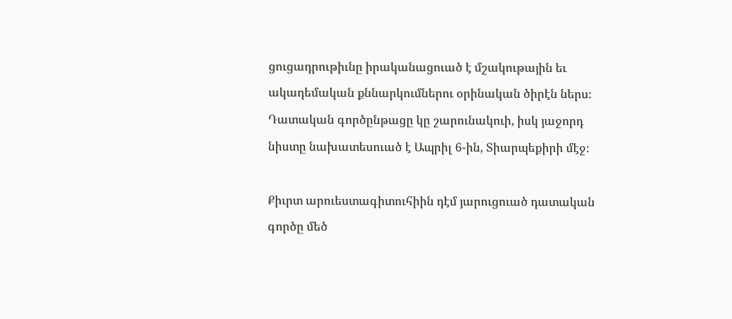ցուցադրութիւնը իրականացուած է մշակութային եւ ակադեմական քննարկումներու օրինական ծիրէն ներս։ Դատական գործընթացը կը շարունակուի, իսկ յաջորդ նիստը նախատեսուած է Ապրիլ 6-ին, Տիարպեքիրի մէջ։

Քիւրտ արուեստագիտուհիին դէմ յարուցուած դատական գործը մեծ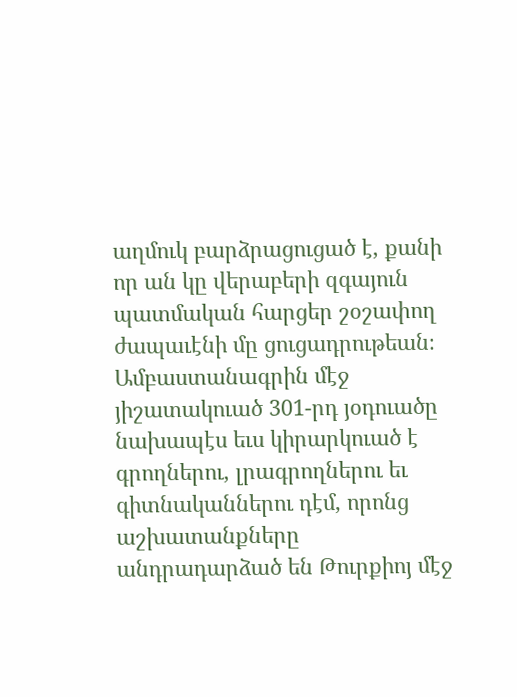աղմուկ բարձրացուցած է, քանի որ ան կը վերաբերի զգայուն պատմական հարցեր շօշափող ժապաւէնի մը ցուցադրութեան։ Ամբաստանագրին մէջ յիշատակուած 301-րդ յօդուածը նախապէս եւս կիրարկուած է գրողներու, լրագրողներու եւ գիտնականներու դէմ, որոնց աշխատանքները անդրադարձած են Թուրքիոյ մէջ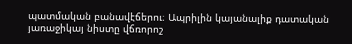պատմական բանավէճերու։ Ապրիլին կայանալիք դատական յառաջիկայ նիստը վճռորոշ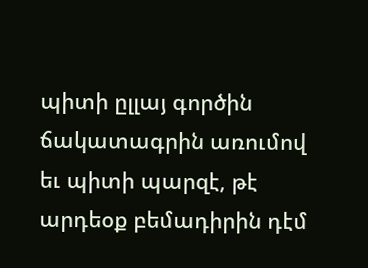պիտի ըլլայ գործին ճակատագրին առումով եւ պիտի պարզէ, թէ արդեօք բեմադիրին դէմ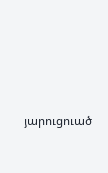յարուցուած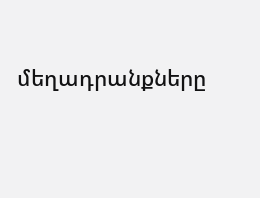մեղադրանքները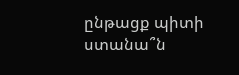ընթացք պիտի ստանա՞ն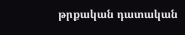թրքական դատական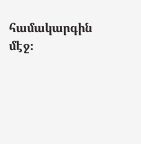համակարգին մէջ։